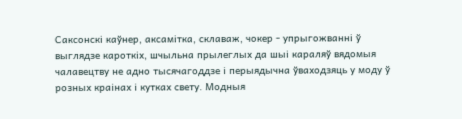Саксонскі каўнер, аксамітка, склаваж, чокер - упрыгожванні ў выглядзе кароткіх, шчыльна прылеглых да шыі караляў вядомыя чалавецтву не адно тысячагоддзе і перыядычна ўваходзяць у моду ў розных краінах і кутках свету. Модныя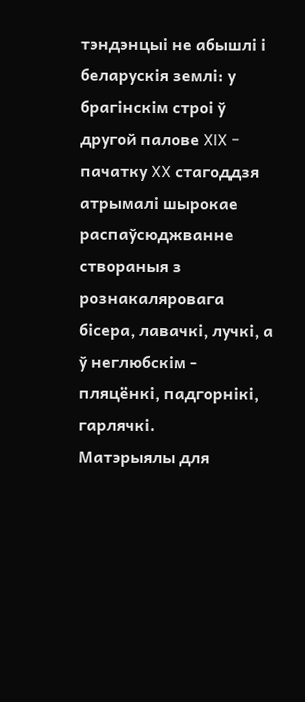тэндэнцыі не абышлі і беларускія землі: у брагінскім строі ў другой палове XIX - пачатку XX стагоддзя атрымалі шырокае распаўсюджванне створаныя з рознакаляровага бісера, лавачкі, лучкі, а ў неглюбскім - пляцёнкі, падгорнікі, гарлячкі.
Матэрыялы для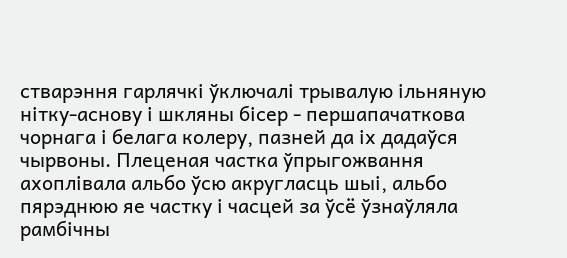стварэння гарлячкі ўключалі трывалую ільняную нітку-аснову і шкляны бісер - першапачаткова чорнага і белага колеру, пазней да іх дадаўся чырвоны. Плеценая частка ўпрыгожвання ахоплівала альбо ўсю акругласць шыі, альбо пярэднюю яе частку і часцей за ўсё ўзнаўляла рамбічны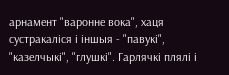арнамент "варонне вока", хаця сустракаліся і іншыя - "павукі", "казелчыкі", "глушкі". Гарлячкі плялі і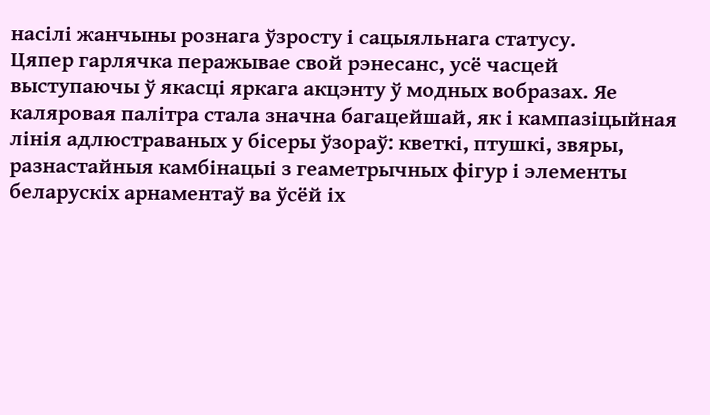насілі жанчыны рознага ўзросту і сацыяльнага статусу.
Цяпер гарлячка перажывае свой рэнесанс, усё часцей выступаючы ў якасці яркага акцэнту ў модных вобразах. Яе каляровая палітра стала значна багацейшай, як і кампазіцыйная лінія адлюстраваных у бісеры ўзораў: кветкі, птушкі, звяры, разнастайныя камбінацыі з геаметрычных фігур і элементы беларускіх арнаментаў ва ўсёй іх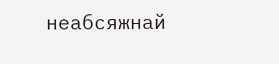неабсяжнай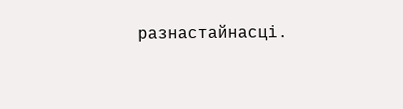разнастайнасці.